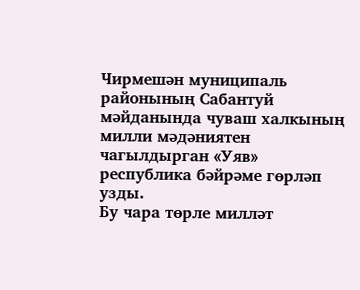Чирмешән муниципаль районының Сабантуй мәйданында чуваш халкының милли мәдәниятен чагылдырган «Уяв» республика бәйрәме гөрләп узды.
Бу чара төрле милләт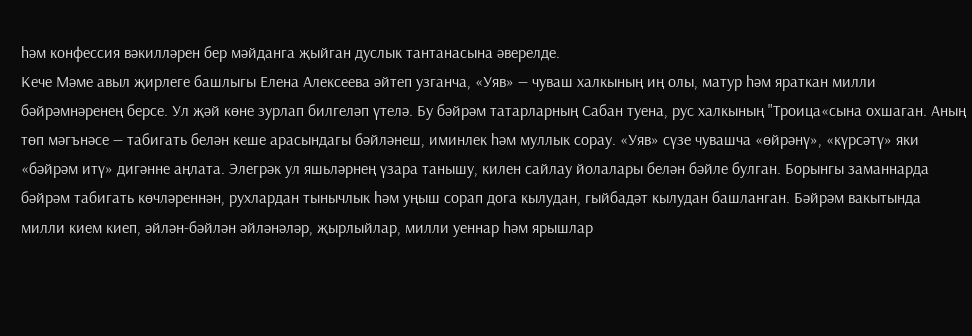һәм конфессия вәкилләрен бер мәйданга җыйган дуслык тантанасына әверелде.
Кече Мәме авыл җирлеге башлыгы Елена Алексеева әйтеп узганча, «Уяв» — чуваш халкының иң олы, матур һәм яраткан милли бәйрәмнәренең берсе. Ул җәй көне зурлап билгеләп үтелә. Бу бәйрәм татарларның Сабан туена, рус халкының "Троица«сына охшаган. Аның төп мәгънәсе — табигать белән кеше арасындагы бәйләнеш, иминлек һәм муллык сорау. «Уяв» сүзе чувашча «өйрәнү», «күрсәтү» яки «бәйрәм итү» дигәнне аңлата. Элегрәк ул яшьләрнең үзара танышу, килен сайлау йолалары белән бәйле булган. Борынгы заманнарда бәйрәм табигать көчләреннән, рухлардан тынычлык һәм уңыш сорап дога кылудан, гыйбадәт кылудан башланган. Бәйрәм вакытында милли кием киеп, әйлән-бәйлән әйләнәләр, җырлыйлар, милли уеннар һәм ярышлар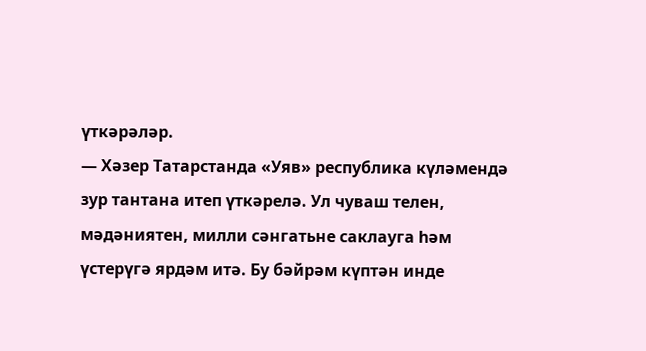үткәрәләр.
— Хәзер Татарстанда «Уяв» республика күләмендә зур тантана итеп үткәрелә. Ул чуваш телен, мәдәниятен, милли сәнгатьне саклауга һәм үстерүгә ярдәм итә. Бу бәйрәм күптән инде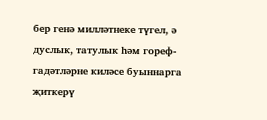бер генә милләтнеке түгел, ә дуслык, татулык һәм гореф-гадәтләрне киләсе буыннарга җиткерү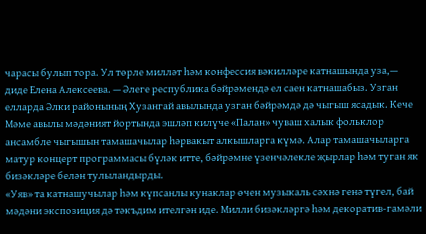чарасы булып тора. Ул төрле милләт һәм конфессия вәкилләре катнашында уза,— диде Елена Алексеева. — Әлеге республика бәйрәмендә ел саен катнашабыз. Узган елларда Әлки районының Хузангай авылында узган бәйрәмдә дә чыгыш ясадык. Кече Мәме авылы мәдәният йортында эшләп килүче «Палан» чуваш халык фольклор ансамбле чыгышын тамашачылар һәрвакыт алкышларга күмә. Алар тамашачыларга матур концерт программасы бүләк итте, бәйрәмне үзенчәлекле җырлар һәм туган як бизәкләре белән тулыландырды.
«Уяв» та катнашучылар һәм күпсанлы кунаклар өчен музыкаль сәхнә генә түгел, бай мәдәни экспозиция дә тәкъдим ителгән иде. Милли бизәкләргә һәм декоратив-гамәли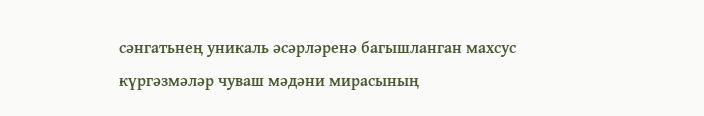сәнгатьнең уникаль әсәрләренә багышланган махсус күргәзмәләр чуваш мәдәни мирасының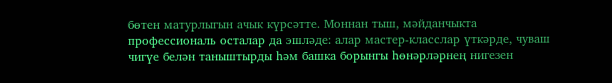бөтен матурлыгын ачык күрсәтте. Моннан тыш, мәйданчыкта профессиональ осталар да эшләде: алар мастер-класслар үткәрде, чуваш чигүе белән таныштырды һәм башка борынгы һөнәрләрнең нигезен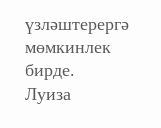үзләштерергә мөмкинлек бирде.
Луиза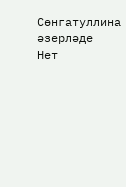Сөнгатуллина
әзерләде
Нет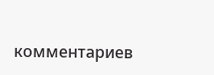комментариев